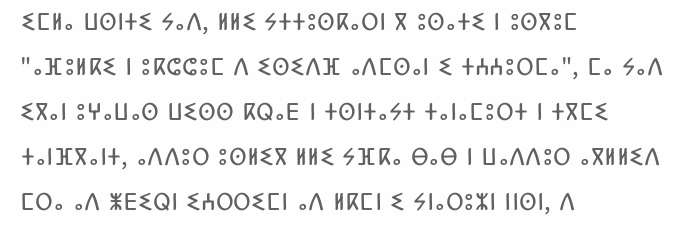ⵉⵎⵍⴰ ⵡⵙⵏⵜⵉ ⵢⴰⴷ, ⵍⵍⵉ ⵢⵜⵜⵓⵙⴽⴰⵔⵏ ⴳ ⵓⵙⴰⵜⵉ ⵏ ⵓⵙⴳⵓⵎ "ⴰⴼⵓⵍⴽⵉ ⵏ ⵓⴽⵛⵛⵓⵎ ⴷ ⵉⵙⵉⴷⴼ ⴰⴷⵎⵙⴰⵏ ⵉ ⵜⵄⵄⵓⵔⵎⴰ", ⵎⴰ ⵢⴰⴷ ⵉⴳⴰⵏ ⵓⵖⴰⵡⴰⵙ ⵡⵉⵙⵙ ⴽⵕⴰⴹ ⵏ ⵜⵙⵏⵜⴰⵢⵜ ⵜⴰⵏⴰⵎⵓⵔⵜ ⵏ ⵜⴳⵎⵉ ⵜⴰⵏⴼⴳⴰⵏⵜ, ⴰⴷⴷⵓⵔ ⵓⵙⵍⵉⴳ ⵍⵍⵉ ⵢⴼⴽⴰ ⴱⴰⴱ ⵏ ⵡⴰⴷⴷⵓⵔ ⴰⴳⵍⵍⵉⴷ ⵎⵔⴰ ⴰⴷ ⵥⴹⵉⵕⵏ ⵉⵄⵔⵔⵉⵎⵏ ⴰⴷ ⵍⴽⵎⵏ ⵉ ⵢⵏⴰⵔⵓⵣⵏ ⵏⵏⵙⵏ, ⴷ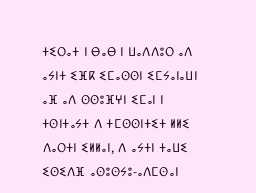ⵜⵉⵔⴰⵜ ⵏ ⴱⴰⴱ ⵏ ⵡⴰⴷⴷⵓⵔ ⴰⴷ ⴰⵢⵏⵜ ⵉⴼⴽ ⵉⵎⴰⵙⵙⵏ ⵉⵎⵢⴰⵏⴰⵡⵏ ⴰⴼ ⴰⴷ ⵙⵙⵓⴼⵖⵏ ⵉⵎⴰⵏ ⵏ ⵜⵙⵏⵜⴰⵢⵜ ⴷ ⵜⵎⵙⵙⵏⵜⵉⵜ ⵍⵍⵉ ⴷⴰⵔⵜⵏ ⵉⵍⵍⴰⵏ, ⴷ ⴰⵢⵜⵏ ⵜⴰⵡⵉ ⵉⵙⵉⴷⴼ ⴰⵙⵓⵙⵢⵓ-ⴰⴷⵎⵙⴰⵏ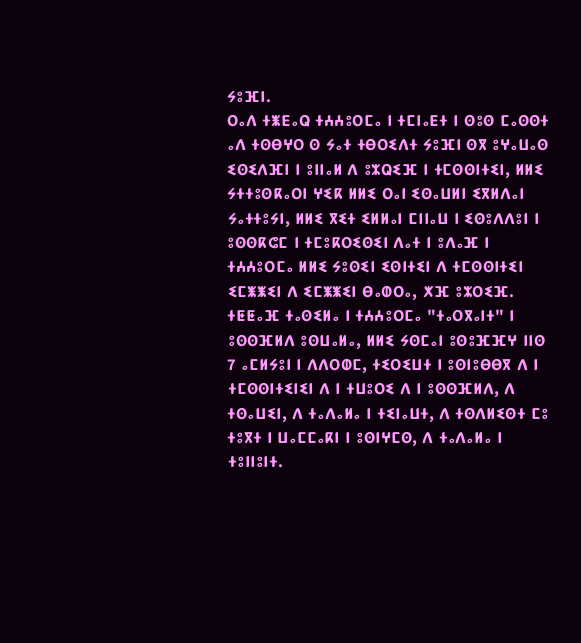ⵢⵓⴼⵏ.
ⵔⴰⴷ ⵜⵥⴹⴰⵕ ⵜⵄⵄⵓⵔⵎⴰ ⵏ ⵜⵎⵏⴰⴹⵜ ⵏ ⵙⵓⵙ ⵎⴰⵙⵙⵜ ⴰⴷ ⵜⵙⴱⵖⵔ ⵙ ⵢⴰⵜ ⵜⴱⵔⵉⴷⵜ ⵢⵓⴼⵏ ⵙⴳ ⵓⵖⴰⵡⴰⵙ ⵉⵙⵉⴷⴼⵏ ⵏ ⵓⵏⵏⴰⵍ ⴷ ⵓⵣⵕⵉⴼ ⵏ ⵜⵎⵙⵙⵏⵜⵉⵏ, ⵍⵍⵉ ⵢⵜⵜⵓⵙⴽⴰⵔⵏ ⵖⵉⴽ ⵍⵍⵉ ⵔⴰⵏ ⵉⵙⴰⵡⵍⵏ ⵉⴳⵍⴷⴰⵏ ⵢⴰⵜⵜⵓⵢⵏ, ⵍⵍⵉ ⴳⵉⵜ ⵉⵍⵍⴰⵏ ⵎⵏⵏⴰⵡ ⵏ ⵉⵙⵓⴷⴷⵓⵏ ⵏ ⵓⵙⵙⴽⵛⵎ ⵏ ⵜⵎⵓⴽⵔⵉⵙⵉⵏ ⴷⴰⵜ ⵏ ⵓⴷⴰⴼ ⵏ ⵜⵄⵄⵓⵔⵎⴰ ⵍⵍⵉ ⵢⵓⵙⵉⵏ ⵉⵙⵏⵜⵉⵏ ⴷ ⵜⵎⵙⵙⵏⵜⵉⵏ ⵉⵎⵥⵥⵉⵏ ⴷ ⵉⵎⵥⵥⵉⵏ ⴱⴰⵀⵔⴰ, ⵅⴼ ⵓⵣⵔⵉⴼ.
ⵜⵟⵟⴰⴼ ⵜⴰⵙⵉⵍⴰ ⵏ ⵜⵄⵄⵓⵔⵎⴰ "ⵜⴰⵔⴳⴰⵏⵜ" ⵏ ⵓⵙⵙⴼⵍⴷ ⵓⵙⵡⴰⵍⴰ, ⵍⵍⵉ ⵢⵙⵎⴰⵏ ⵓⵙⵓⴼⴼⵖ ⵏⵏⵙ 7 ⴰⵎⵍⵢⵓⵏ ⵏ ⴷⴷⵔⵀⵎ, ⵜⵉⵔⵉⵡⵜ ⵏ ⵓⵙⵏⵓⴱⴱⴳ ⴷ ⵏ ⵜⵎⵙⵙⵏⵜⵉⵏⵉⵏ ⴷ ⵏ ⵜⵡⵓⵔⵉ ⴷ ⵏ ⵓⵙⵙⴼⵍⴷ, ⴷ ⵜⵙⴰⵡⵉⵏ, ⴷ ⵜⴰⴷⴰⵍⴰ ⵏ ⵜⵉⵏⴰⵡⵜ, ⴷ ⵜⵙⴷⵍⵉⵙⵜ ⵎⵓ ⵜⵓⴳⵜ ⵏ ⵡⴰⵎⵎⴰⴽⵏ ⵏ ⵓⵙⵏⵖⵎⵙ, ⴷ ⵜⴰⴷⴰⵍⴰ ⵏ ⵜⵓⵏⵏⵓⵏⵜ.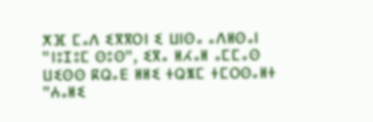ⵅⴼ ⵎⴰⴷ ⵉⴳⴳⵔⵏ ⵉ ⵡⵏⵙⴰ ⴰⴷⵍⵙⴰⵏ "ⵏⵓⵊⵓⵎ ⵙⵓⵙ", ⵉⴳⴰ ⵍⵃⴰⵍ ⴰⵎⵎⴰⵙ ⵡⵉⵙⵙ ⴽⵕⴰⴹ ⵍⵍⵉ ⵜⵕⵥⵎ ⵜⵎⵔⵙⴰⵍⵜ "ⵄⴰⵍⵉ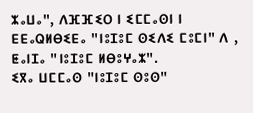ⵣⴰⵡⴰ", ⴷⴼⴼⵉⵔ ⵏ ⵉⵎⵎⴰⵙⵏ ⵏ ⴹⴹⴰⵕⵍⴱⵉⴹⴰ "ⵏⵓⵊⵓⵎ ⵙⵉⴷⵉ ⵎⵓⵎⵏ" ⴷ , ⵟⴰⵏⵊⴰ "ⵏⵓⵊⵓⵎ ⵍⴱⵓⵖⴰⵣ".
ⵉⴳⴰ ⵡⵎⵎⴰⵙ "ⵏⵓⵊⵓⵎ ⵙⵓⵙ"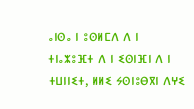ⴰⵏⵙⴰ ⵏ ⵓⵙⵍⵎⴷ ⴷ ⵏ ⵜⵏⴰⵣⵓⴼⵜ ⴷ ⵏ ⵉⵙⵏⴼⵏ ⴷ ⵏ ⵜⵡⵏⵏⵉⵜ, ⵍⵍⵉ ⵢⵙⵏⵓⴱⴳⵏ ⴷⵖⵉ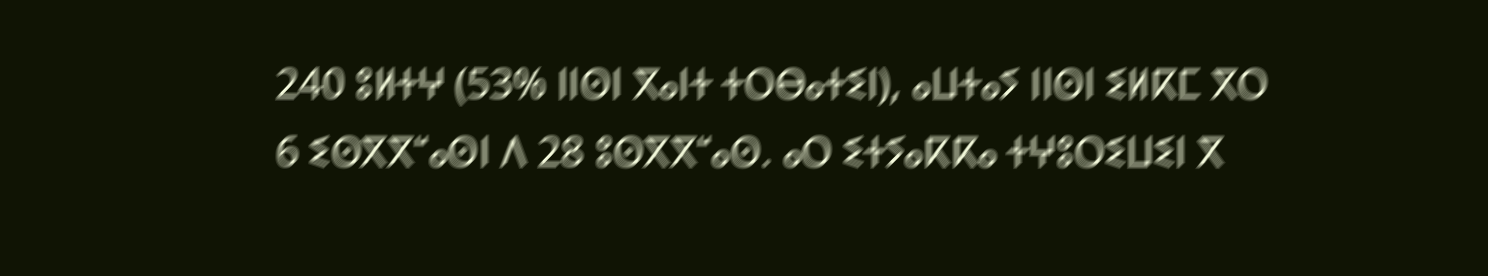240 ⵓⵍⵜⵖ (53% ⵏⵏⵙⵏ ⴳⴰⵏⵜ ⵜⵔⴱⴰⵜⵉⵏ), ⴰⵡⵜⴰⵢ ⵏⵏⵙⵏ ⵉⵍⴽⵎ ⴳⵔ 6 ⵉⵙⴳⴳⵯⴰⵙⵏ ⴷ 28 ⵓⵙⴳⴳⵯⴰⵙ. ⴰⵔ ⵉⵜⵢⴰⴽⴽⴰ ⵜⵖⵓⵔⵉⵡⵉⵏ ⴳ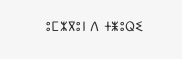ⵓⵎⵣⴳⵓⵏ ⴷ ⵜⵥⵓⵕⵉ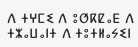ⴷ ⵜⵖⵎⵉ ⴷ ⵓⵚⴽⵇⴰⴹ ⴷ ⵜⵣⴰⵡⴰⵏⵜ ⴷ ⵜⵓⵜⵍⴰⵢⵉⵏ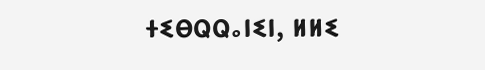ⵜⵉⴱⵕⵕⴰⵏⵉⵏ, ⵍⵍⵉ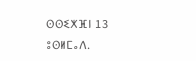ⵙⵙⵉⵅⴼⵏ 13 ⵓⵙⵍⵎⴰⴷ.